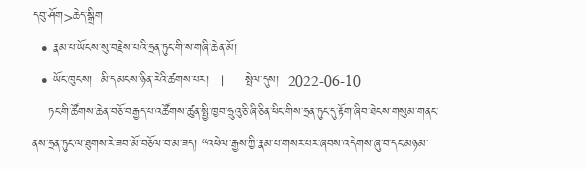དབུ་ཤོག>ཆེད་སྒྲིག
  • རྣམ་པ་ཡོངས་སུ་བརྗེས་པའི་ཧྲན་ཏུང་གི་ས་གཞི་ཆེན་མོ།
  • ཡོང་ཁུངས།  མི་དམངས་ཉིན་རེའི་ཚགས་པར།   |     སྤེལ་དུས།  2022-06-10
    ཏང་གི་ཚོགས་ཆེན་བཅོ་བརྒྱད་པ་འཚོགས་ཚུན་སྤྱི་ཁྱབ་ཧྲུའུ་ཅི་ཞི་ཅིན་ཕིང་གིས་ཧྲན་ཏུང་དུ་རྟོག་ཞིབ་ཐེངས་གསུམ་གནང་ནས་ཧྲན་ཏུང་ལ་ཐུགས་རེ་ཟབ་མོ་བཅོལ་བ་མ་ཟད། “འཕེལ་རྒྱས་ཀྱི་རྣམ་པ་གསར་པར་ཞབས་འདེགས་ཞུ་བ་དང་མཉམ་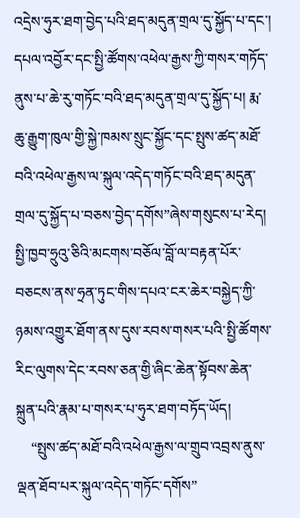འདྲེས་ཧུར་ཐག་བྱེད་པའི་ཐད་མདུན་གྲལ་དུ་སྐྱོད་པ་དང་། དཔལ་འབྱོར་དང་སྤྱི་ཚོགས་འཕེལ་རྒྱས་ཀྱི་གསར་གཏོད་ནུས་པ་ཆེ་རུ་གཏོང་བའི་ཐད་མདུན་གྲལ་དུ་སྐྱོད་པ། རྨ་ཆུ་རྒྱུག་ཁུལ་གྱི་སྐྱེ་ཁམས་སྲུང་སྐྱོང་དང་སྤུས་ཚད་མཐོ་བའི་འཕེལ་རྒྱས་ལ་སྐུལ་འདེད་གཏོང་བའི་ཐད་མདུན་གྲལ་དུ་སྐྱོད་པ་བཅས་བྱེད་དགོས”ཞེས་གསུངས་པ་རེད། སྤྱི་ཁྱབ་ཧྲུའུ་ཅིའི་མངགས་བཅོལ་བློ་ལ་བརྟན་པོར་བཅངས་ནས་ཧྲན་ཏུང་གིས་དཔའ་ངར་ཆེར་བསྐྱེད་ཀྱི་ཉམས་འགྱུར་ཐོག་ནས་དུས་རབས་གསར་པའི་སྤྱི་ཚོགས་རིང་ལུགས་དེང་རབས་ཅན་གྱི་ཞིང་ཆེན་སྟོབས་ཆེན་སྐྲུན་པའི་རྣམ་པ་གསར་པ་ཧུར་ཐག་བཏོད་ཡོད།
    “སྤུས་ཚད་མཐོ་བའི་འཕེལ་རྒྱས་ལ་གྲུབ་འབྲས་ནུས་ལྡན་ཐོབ་པར་སྐུལ་འདེད་གཏོང་དགོས”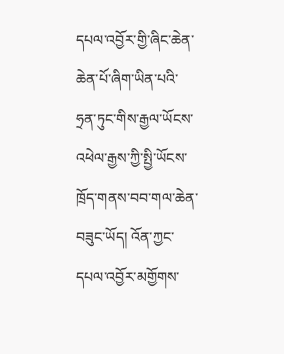དཔལ་འབྱོར་གྱི་ཞིང་ཆེན་ཆེན་པོ་ཞིག་ཡིན་པའི་ཧྲན་ཏུང་གིས་རྒྱལ་ཡོངས་འཕེལ་རྒྱས་ཀྱི་སྤྱི་ཡོངས་ཁྲོད་གནས་བབ་གལ་ཆེན་བཟུང་ཡོད། འོན་ཀྱང་དཔལ་འབྱོར་མགྱོགས་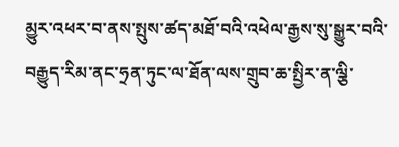མྱུར་འཕར་བ་ནས་སྤུས་ཚད་མཐོ་བའི་འཕེལ་རྒྱས་སུ་སྒྱུར་བའི་བརྒྱུད་རིམ་ནང་ཧྲན་ཏུང་ལ་ཐོན་ལས་གྲུབ་ཆ་སྤྱིར་ན་ལྕི་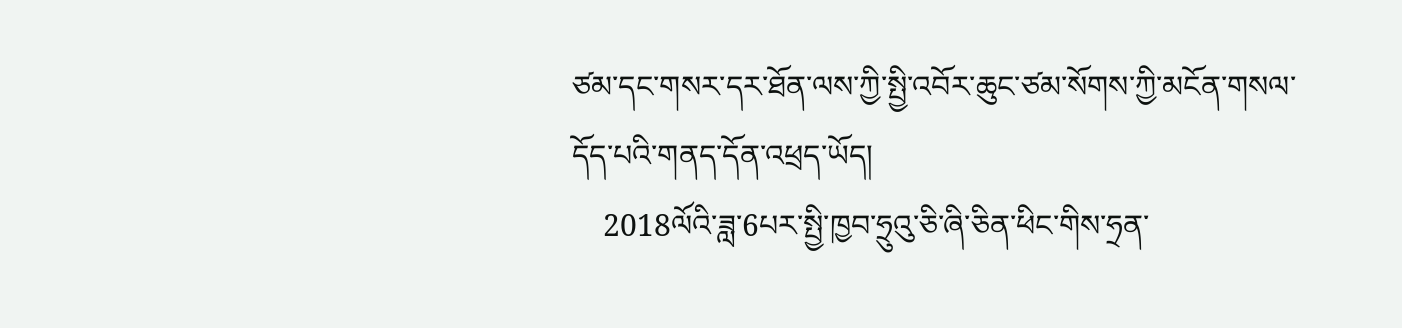ཙམ་དང་གསར་དར་ཐོན་ལས་ཀྱི་སྤྱི་འབོར་ཆུང་ཙམ་སོགས་ཀྱི་མངོན་གསལ་དོད་པའི་གནད་དོན་འཕྲད་ཡོད།
    2018ལོའི་ཟླ་6པར་སྤྱི་ཁྱབ་ཧྲུའུ་ཅི་ཞི་ཅིན་ཕིང་གིས་ཧྲན་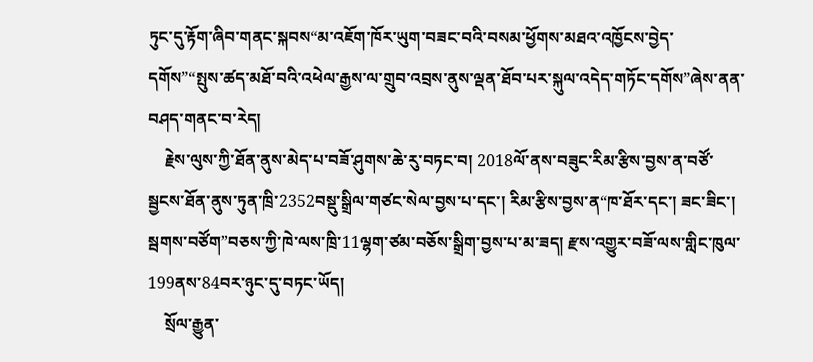ཏུང་དུ་རྟོག་ཞིབ་གནང་སྐབས“མ་འཇོག་ཁོར་ཡུག་བཟང་བའི་བསམ་ཕྱོགས་མཐའ་འཁྱོངས་བྱེད་དགོས”“སྤུས་ཚད་མཐོ་བའི་འཕེལ་རྒྱས་ལ་གྲུབ་འབྲས་ནུས་ལྡན་ཐོབ་པར་སྐུལ་འདེད་གཏོང་དགོས”ཞེས་ནན་བཤད་གནང་བ་རེད།
    རྗེས་ལུས་ཀྱི་ཐོན་ནུས་མེད་པ་བཟོ་ཤུགས་ཆེ་རུ་བཏང་བ། 2018ལོ་ནས་བཟུང་རིམ་རྩིས་བྱས་ན་བཙོ་སྦྱངས་ཐོན་ནུས་ཏུན་ཁྲི་2352བསྡུ་སྒྲིལ་གཙང་སེལ་བྱས་པ་དང་། རིམ་རྩིས་བྱས་ན“ཁ་ཐོར་དང་། ཟང་ཟིང་། སྦགས་བཙོག”བཅས་ཀྱི་ཁེ་ལས་ཁྲི་11ལྷག་ཙམ་བཅོས་སྒྲིག་བྱས་པ་མ་ཟད། རྫས་འགྱུར་བཟོ་ལས་གླིང་ཁུལ་199ནས་84བར་ཉུང་དུ་བཏང་ཡོད།
    སྲོལ་རྒྱུན་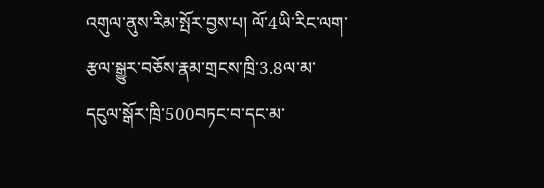འགུལ་ནུས་རིམ་སྤོར་བྱས་པ། ལོ་4ཡི་རིང་ལག་རྩལ་སྒྱུར་བཅོས་རྣམ་གྲངས་ཁྲི་3.8ལ་མ་དངུལ་སྒོར་ཁྲི་500བཏང་བ་དང་མ་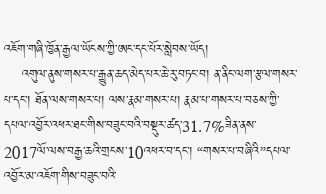འཇོག་གཞི་ཁྱོན་རྒྱལ་ཡོངས་ཀྱི་ཨང་དང་པོར་སླེབས་ཡོད།
    འགུལ་ནུས་གསར་པ་རྒྱུན་ཆད་མེད་པར་ཆེ་རུ་བཏང་བ། ན་ནིང་ལག་རྩལ་གསར་པ་དང་། ཐོན་ལས་གསར་པ། ལས་རྣམ་གསར་པ། རྣམ་པ་གསར་པ་བཅས་ཀྱི་དཔལ་འབྱོར་འཕར་ཐང་གིས་བཟུང་བའི་བསྡུར་ཚད་31.7%ཟིན་ནས་2017ལོ་ལས་བརྒྱ་ཆའི་གྲངས་10འཕར་བ་དང་། “གསར་པ་བཞིའི”དཔལ་འབྱོར་མ་འཇོག་གིས་བཟུང་བའི་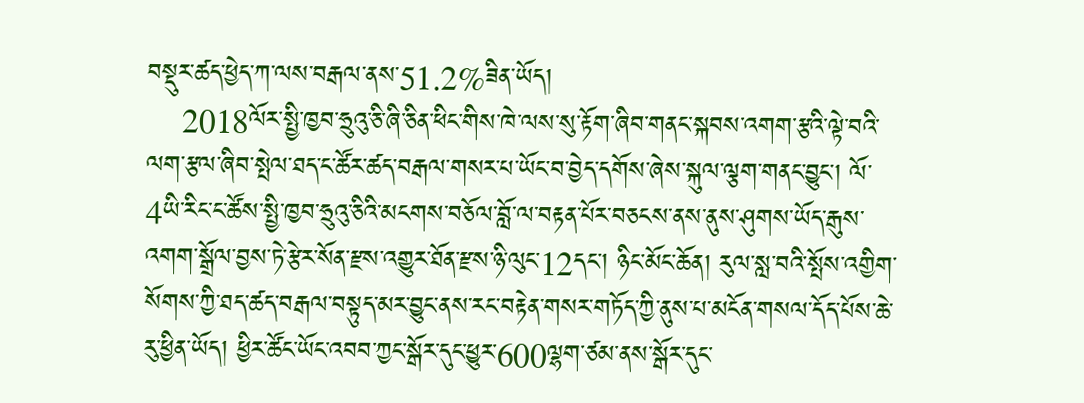བསྡུར་ཚད་ཕྱེད་ཀ་ལས་བརྒལ་ནས་51.2%ཟིན་ཡོད།
    2018ལོར་སྤྱི་ཁྱབ་ཧྲུའུ་ཅི་ཞི་ཅིན་ཕིང་གིས་ཁེ་ལས་སུ་རྟོག་ཞིབ་གནང་སྐབས་འགག་རྩའི་ལྟེ་བའི་ལག་རྩལ་ཞིབ་སྤེལ་ཐད་ང་ཚོར་ཚད་བརྒལ་གསར་པ་ཡོང་བ་བྱེད་དགོས་ཞེས་སྐུལ་ལྕག་གནང་བྱུང་། ལོ་4ཡི་རིང་ང་ཚོས་སྤྱི་ཁྱབ་ཧྲུའུ་ཅིའི་མངགས་བཅོལ་བློ་ལ་བརྟན་པོར་བཅངས་ནས་ནུས་ཤུགས་ཡོད་རྒུས་འགག་སྒྲོལ་བྱས་ཏེ་རྩེར་སོན་རྫས་འགྱུར་ཐོན་རྫས་ཉི་ལུང་12དང་། ཉིང་མོང་ཆོན། རུལ་སླ་བའི་སྤོས་འགྱིག་སོགས་ཀྱི་ཐད་ཚད་བརྒལ་བསྟུད་མར་བྱུང་ནས་རང་བརྟེན་གསར་གཏོད་ཀྱི་ནུས་པ་མངོན་གསལ་དོད་པོས་ཆེ་རུ་ཕྱིན་ཡོད། ཕྱིར་ཚོང་ཡོང་འབབ་ཀྱང་སྒོར་དུང་ཕྱུར་600ལྷག་ཙམ་ནས་སྒོར་དུང་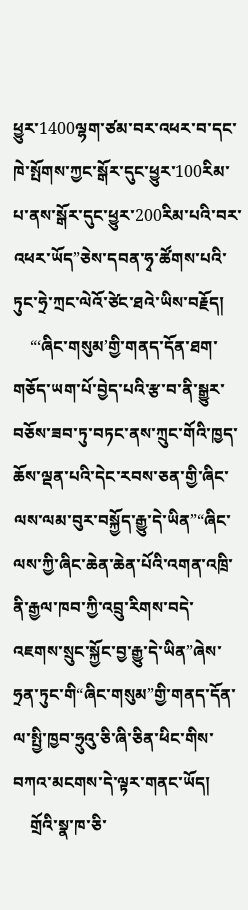ཕྱུར་1400ལྷག་ཙམ་བར་འཕར་བ་དང་ཁེ་སྤོགས་ཀྱང་སྒོར་དུང་ཕྱུར་100རིམ་པ་ནས་སྒོར་དུང་ཕྱུར་200རིམ་པའི་བར་འཕར་ཡོད”ཅེས་དབན་ཧྭ་ཚོགས་པའི་ཏུང་ཧྲེ་ཀྲང་ལེའོ་ཙེང་ཐའེ་ཡིས་བརྗོད།
    “‘ཞིང་གསུམ’གྱི་གནད་དོན་ཐག་གཅོད་ཡག་པོ་བྱེད་པའི་རྩ་བ་ནི་སྒྱུར་བཅོས་ཟབ་ཏུ་བཏང་ནས་ཀྲུང་གོའི་ཁྱད་ཆོས་ལྡན་པའི་དེང་རབས་ཅན་གྱི་ཞིང་ལས་ལམ་བུར་བསྐྱོད་རྒྱུ་དེ་ཡིན”“ཞིང་ལས་ཀྱི་ཞིང་ཆེན་ཆེན་པོའི་འགན་འཁྲི་ནི་རྒྱལ་ཁབ་ཀྱི་འབྲུ་རིགས་བདེ་འཇགས་སྲུང་སྐྱོང་བྱ་རྒྱུ་དེ་ཡིན”ཞེས་ཧྲན་ཏུང་གི“ཞིང་གསུམ”གྱི་གནད་དོན་ལ་སྤྱི་ཁྱབ་ཧྲུའུ་ཅི་ཞི་ཅིན་ཕིང་གིས་བཀའ་མངགས་དེ་ལྟར་གནང་ཡོད།
    གྲོའི་སྣ་ཁ་ཅི་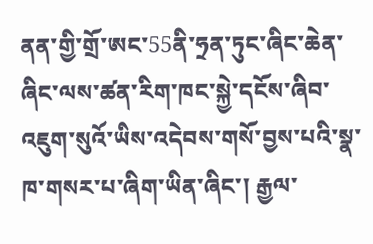ནན་གྱི་གྲོ་ཨང་55ནི་ཧྲན་ཏུང་ཞིང་ཆེན་ཞིང་ལས་ཚན་རིག་ཁང་སྐྱེ་དངོས་ཞིབ་འཇུག་སུའོ་ཡིས་འདེབས་གསོ་བྱས་པའི་སྣ་ཁ་གསར་པ་ཞིག་ཡིན་ཞིང་། རྒྱལ་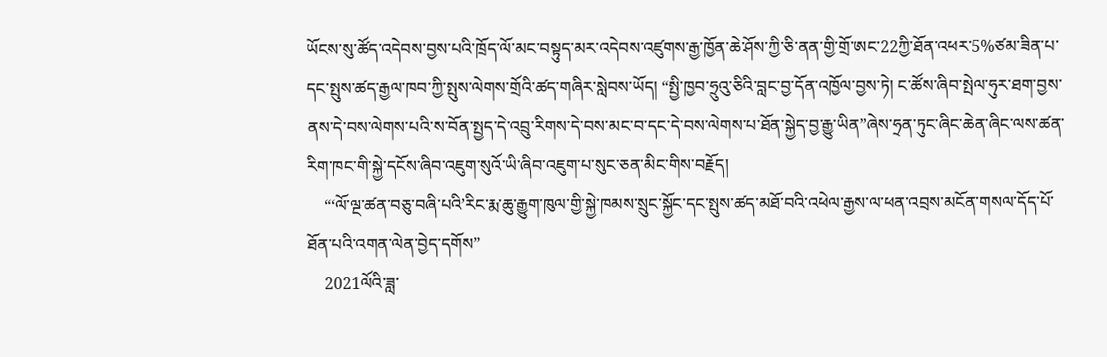ཡོངས་སུ་ཚོད་འདེབས་བྱས་པའི་ཁྲོད་ལོ་མང་བསྟུད་མར་འདེབས་འཛུགས་རྒྱ་ཁྱོན་ཆེ་ཤོས་ཀྱི་ཅི་ནན་གྱི་གྲོ་ཨང་22ཀྱི་ཐོན་འཕར་5%ཙམ་ཟིན་པ་དང་སྤུས་ཚད་རྒྱལ་ཁབ་ཀྱི་སྤུས་ལེགས་གྲོའི་ཚད་གཞིར་སླེབས་ཡོད། “སྤྱི་ཁྱབ་ཧྲུའུ་ཅིའི་བླང་བྱ་དོན་འཁྱོལ་བྱས་ཏེ། ང་ཚོས་ཞིབ་སྤེལ་ཧུར་ཐག་བྱས་ནས་དེ་བས་ལེགས་པའི་ས་བོན་སྤྱད་དེ་འབྲུ་རིགས་དེ་བས་མང་བ་དང་དེ་བས་ལེགས་པ་ཐོན་སྐྱེད་བྱ་རྒྱུ་ཡིན”ཞེས་ཧྲན་ཏུང་ཞིང་ཆེན་ཞིང་ལས་ཚན་རིག་ཁང་གི་སྐྱེ་དངོས་ཞིབ་འཇུག་སུའོ་ཡི་ཞིབ་འཇུག་པ་སུང་ཅན་མིང་གིས་བརྗོད།
    “‘ལོ་ལྔ་ཚན་བཅུ་བཞི་པའི’རིང་རྨ་ཆུ་རྒྱུག་ཁུལ་གྱི་སྐྱེ་ཁམས་སྲུང་སྐྱོང་དང་སྤུས་ཚད་མཐོ་བའི་འཕེལ་རྒྱས་ལ་ཕན་འབྲས་མངོན་གསལ་དོད་པོ་ཐོན་པའི་འགན་ལེན་བྱེད་དགོས”
    2021ལོའི་ཟླ་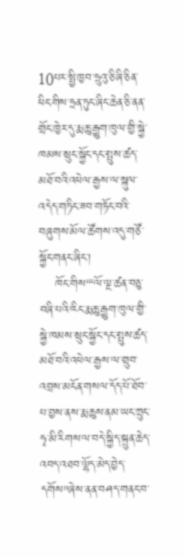10པར་སྤྱི་ཁྱབ་ཧྲུའུ་ཅི་ཞི་ཅིན་ཕིང་གིས་ཧྲན་ཏུང་ཞིང་ཆེན་ཅི་ནན་གྲོང་ཁྱེར་དུ་རྨ་ཆུ་རྒྱུག་ཁུལ་གྱི་སྐྱེ་ཁམས་སྲུང་སྐྱོང་དང་སྤུས་ཚད་མཐོ་བའི་འཕེལ་རྒྱས་ལ་སྐུལ་འདེད་གཏིང་ཟབ་གཏོང་བའི་བཞུགས་མོལ་ཚོགས་འདུ་གཙོ་སྐྱོང་གནང་ཞིང་།
    ཁོང་གིས“‘ལོ་ལྔ་ཚན་བཅུ་བཞི་པའི’རིང་རྨ་ཆུ་རྒྱུག་ཁུལ་གྱི་སྐྱེ་ཁམས་སྲུང་སྐྱོང་དང་སྤུས་ཚད་མཐོ་བའི་འཕེལ་རྒྱས་ལ་གྲུབ་འབྲས་མངོན་གསལ་དོད་པོ་ཐོབ་པ་བྱས་ནས་རྨ་ཆུས་ནམ་ཡང་ཀྲུང་ཧྭ་མི་རིགས་ལ་བདེ་སྐྱིད་སྐྲུན་ཆེད་འབད་འཐབ་ལྷོད་མེད་བྱེད་དགོས”ཞེས་ནན་བཤད་གནང་བ་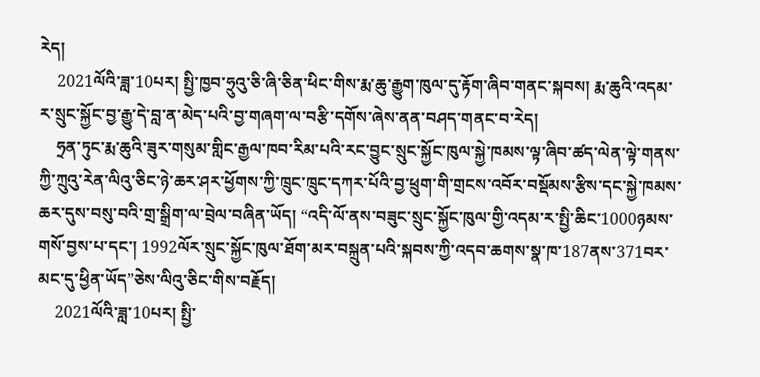རེད།
    2021ལོའི་ཟླ་10པར། སྤྱི་ཁྱབ་ཧྲུའུ་ཅི་ཞི་ཅིན་ཕིང་གིས་རྨ་ཆུ་རྒྱུག་ཁུལ་དུ་རྟོག་ཞིབ་གནང་སྐབས། རྨ་ཆུའི་འདམ་ར་སྲུང་སྐྱོང་བྱ་རྒྱུ་དེ་བླ་ན་མེད་པའི་བྱ་གཞག་ལ་བརྩི་དགོས་ཞེས་ནན་བཤད་གནང་བ་རེད།
    ཧྲན་ཏུང་རྨ་ཆུའི་ཟུར་གསུམ་གླིང་རྒྱལ་ཁབ་རིམ་པའི་རང་བྱུང་སྲུང་སྐྱོང་ཁུལ་སྐྱེ་ཁམས་ལྟ་ཞིབ་ཚད་ལེན་ལྟེ་གནས་ཀྱི་ཀྲུའུ་རེན་ལིའུ་ཅིང་ཉེ་ཆར་ཤར་ཕྱོགས་ཀྱི་ཁྲུང་ཁྲུང་དཀར་པོའི་བྱ་ཕྲུག་གི་གྲངས་འབོར་བསྡོམས་རྩིས་དང་སྐྱེ་ཁམས་ཆར་དུས་བསུ་བའི་གྲ་སྒྲིག་ལ་བྲེལ་བཞིན་ཡོད། “འདི་ལོ་ནས་བཟུང་སྲུང་སྐྱོང་ཁུལ་གྱི་འདམ་ར་སྤྱི་ཆིང་1000ཉམས་གསོ་བྱས་པ་དང་། 1992ལོར་སྲུང་སྐྱོང་ཁུལ་ཐོག་མར་བསྐྲུན་པའི་སྐབས་ཀྱི་འདབ་ཆགས་སྣ་ཁ་187ནས་371བར་མང་དུ་ཕྱིན་ཡོད”ཅེས་ལིའུ་ཅིང་གིས་བརྗོད།
    2021ལོའི་ཟླ་10པར། སྤྱི་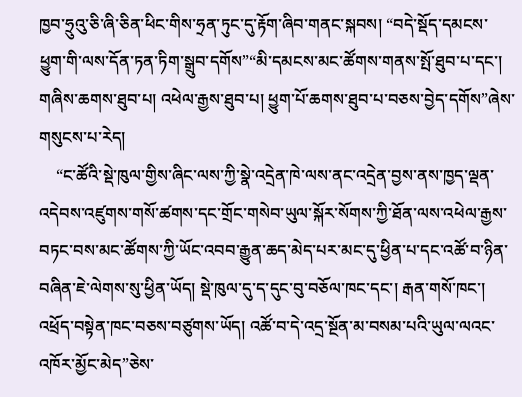ཁྱབ་ཧྲུའུ་ཅི་ཞི་ཅིན་ཕིང་གིས་ཧྲན་ཏུང་དུ་རྟོག་ཞིབ་གནང་སྐབས། “བདེ་སྡོད་དམངས་ཕྱུག་གི་ལས་དོན་ཏན་ཏིག་སྒྲུབ་དགོས”“མི་དམངས་མང་ཚོགས་གནས་སྤོ་ཐུབ་པ་དང་། གཞིས་ཆགས་ཐུབ་པ། འཕེལ་རྒྱས་ཐུབ་པ། ཕྱུག་པོ་ཆགས་ཐུབ་པ་བཅས་བྱེད་དགོས”ཞེས་གསུངས་པ་རེད།
    “ང་ཚོའི་སྡེ་ཁུལ་གྱིས་ཞིང་ལས་ཀྱི་སྣེ་འདྲེན་ཁེ་ལས་ནང་འདྲེན་བྱས་ནས་ཁྱད་ལྡན་འདེབས་འཛུགས་གསོ་ཚགས་དང་གྲོང་གསེབ་ཡུལ་སྐོར་སོགས་ཀྱི་ཐོན་ལས་འཕེལ་རྒྱས་བཏང་བས་མང་ཚོགས་ཀྱི་ཡོང་འབབ་རྒྱུན་ཆད་མེད་པར་མང་དུ་ཕྱིན་པ་དང་འཚོ་བ་ཉིན་བཞིན་ཇེ་ལེགས་སུ་ཕྱིན་ཡོད། སྡེ་ཁུལ་དུ་ད་དུང་བུ་བཅོལ་ཁང་དང་། རྒན་གསོ་ཁང་། འཕྲོད་བསྟེན་ཁང་བཅས་བཙུགས་ཡོད། འཚོ་བ་དེ་འདྲ་སྔོན་མ་བསམ་པའི་ཡུལ་ལའང་འཁོར་མྱོང་མེད”ཅེས་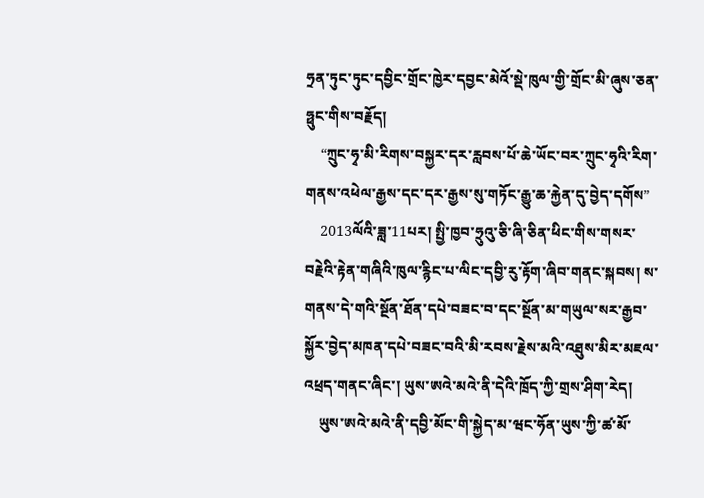ཧྲན་ཏུང་ཏུང་དབྱིང་གྲོང་ཁྱེར་དབྱང་མེའོ་སྡེ་ཁུལ་གྱི་གྲོང་མི་ཞུས་ཅན་ཧྥུང་གིས་བརྗོད།
    “ཀྲུང་ཧྭ་མི་རིགས་བསྐྱར་དར་རླབས་པོ་ཆེ་ཡོང་བར་ཀྲུང་ཧྭའི་རིག་གནས་འཕེལ་རྒྱས་དང་དར་རྒྱས་སུ་གཏོང་རྒྱུ་ཆ་རྐྱེན་དུ་བྱེད་དགོས”
    2013ལོའི་ཟླ་11པར། སྤྱི་ཁྱབ་ཧྲུའུ་ཅི་ཞི་ཅིན་ཕིང་གིས་གསར་བརྗེའི་རྟེན་གཞིའི་ཁུལ་རྙིང་པ་ལིང་དབྱི་རུ་རྟོག་ཞིབ་གནང་སྐབས། ས་གནས་དེ་གའི་སྔོན་ཐོན་དཔེ་བཟང་བ་དང་སྔོན་མ་གཡུལ་སར་རྒྱབ་སྐྱོར་བྱེད་མཁན་དཔེ་བཟང་བའི་མི་རབས་རྗེས་མའི་འཐུས་མིར་མཇལ་འཕྲད་གནང་ཞིང་། ཡུས་ཨའེ་མའེ་ནི་དེའི་ཁྲོད་ཀྱི་གྲས་ཤིག་རེད།
    ཡུས་ཨའེ་མའེ་ནི་དབྱི་མོང་གི་སྐྱེད་མ་ཝང་ཧོན་ཡུས་ཀྱི་ཚ་མོ་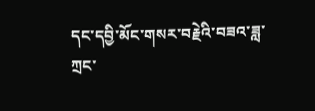དང་དབྱི་མོང་གསར་བརྗེའི་བཟའ་ཟླ་ཀྲང་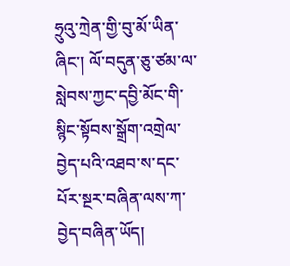ཧྲུའུ་ཀྲེན་གྱི་བུ་མོ་ཡིན་ཞིང་། ལོ་བདུན་ཅུ་ཙམ་ལ་སླེབས་ཀྱང་དབྱི་མོང་གི་སྙིང་སྟོབས་སྒྲོག་འགྲེལ་བྱེད་པའི་འཐབ་ས་དང་པོར་སྔར་བཞིན་ལས་ཀ་བྱེད་བཞིན་ཡོད།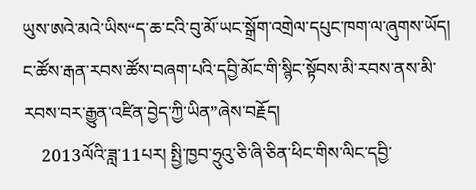ཡུས་ཨའེ་མའེ་ཡིས“ད་ཆ་ངའི་བུ་མོ་ཡང་སྒྲོག་འགྲེལ་དཔུང་ཁག་ལ་ཞུགས་ཡོད། ང་ཚོས་རྒན་རབས་ཚོས་བཞག་པའི་དབྱི་མོང་གི་སྙིང་སྟོབས་མི་རབས་ནས་མི་རབས་བར་རྒྱུན་འཛིན་བྱེད་ཀྱི་ཡིན”ཞེས་བརྗོད།
    2013ལོའི་ཟླ་11པར། སྤྱི་ཁྱབ་ཧྲུའུ་ཅི་ཞི་ཅིན་ཕིང་གིས་ལིང་དབྱི་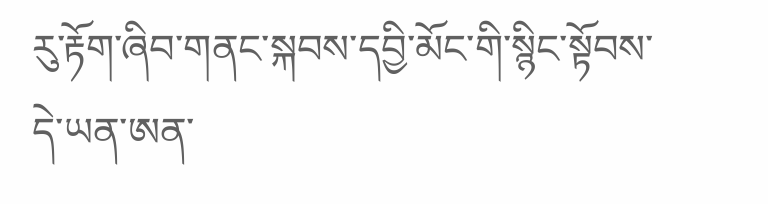རུ་རྟོག་ཞིབ་གནང་སྐབས་དབྱི་མོང་གི་སྙིང་སྟོབས་དེ་ཡན་ཨན་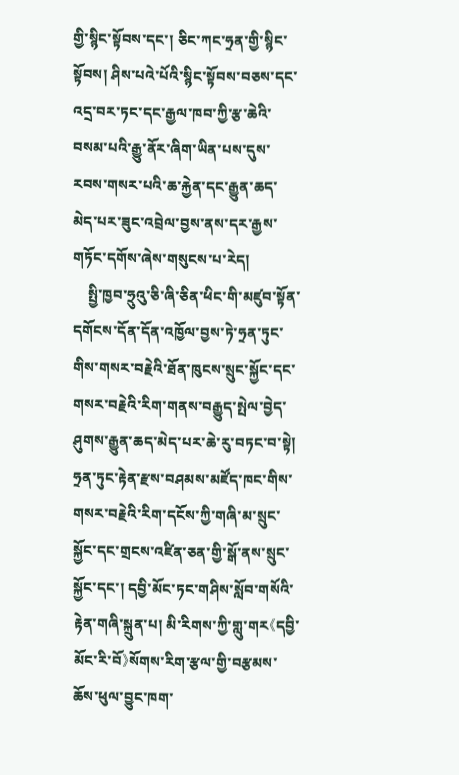གྱི་སྙིང་སྟོབས་དང་། ཅིང་ཀང་ཧྲན་གྱི་སྙིང་སྟོབས། ཤིས་པའེ་པོའི་སྙིང་སྟོབས་བཅས་དང་འདྲ་བར་ཏང་དང་རྒྱལ་ཁབ་ཀྱི་རྩ་ཆེའི་བསམ་པའི་རྒྱུ་ནོར་ཞིག་ཡིན་པས་དུས་རབས་གསར་པའི་ཆ་རྐྱེན་དང་རྒྱུན་ཆད་མེད་པར་ཟུང་འབྲེལ་བྱས་ནས་དར་རྒྱས་གཏོང་དགོས་ཞེས་གསུངས་པ་རེད།
    སྤྱི་ཁྱབ་ཧྲུའུ་ཅི་ཞི་ཅིན་ཕིང་གི་མཛུབ་སྟོན་དགོངས་དོན་དོན་འཁྱོལ་བྱས་ཏེ་ཧྲན་ཏུང་གིས་གསར་བརྗེའི་ཐོན་ཁུངས་སྲུང་སྐྱོང་དང་གསར་བརྗེའི་རིག་གནས་བརྒྱུད་སྤེལ་བྱེད་ཤུགས་རྒྱུན་ཆད་མེད་པར་ཆེ་རུ་བཏང་བ་སྟེ། ཧྲན་ཏུང་རྟེན་རྫས་བཤམས་མཛོད་ཁང་གིས་གསར་བརྗེའི་རིག་དངོས་ཀྱི་གཞི་མ་སྲུང་སྐྱོང་དང་གྲངས་འཛིན་ཅན་གྱི་སྒོ་ནས་སྲུང་སྐྱོང་དང་། དབྱི་མོང་ཏང་གཤིས་སློབ་གསོའི་རྟེན་གཞི་སྐྲུན་པ། མི་རིགས་ཀྱི་གླུ་གར《དབྱི་མོང་རི་བོ》སོགས་རིག་རྩལ་གྱི་བརྩམས་ཆོས་ཕུལ་བྱུང་ཁག་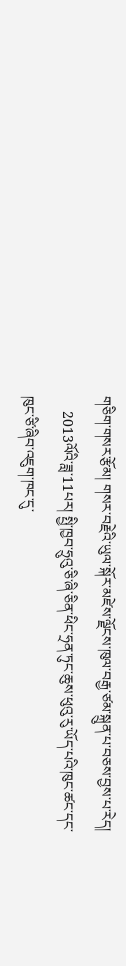གཅིག་གསར་རྩོམ། གསར་བརྗེའི་ཡུལ་སྐོར་མཛེས་ལྗོངས་ཁུལ་བརྒྱ་ཙམ་སྐྲུན་པ་བཅས་བྱས་པ་རེད།
    2013ལོའི་ཟླ་11པར། སྤྱི་ཁྱབ་ཧྲུའུ་ཅི་ཞི་ཅིན་ཕིང་ཧྲན་ཏུང་ཆུས་ཕུའུ་རུ་ཡོད་པའི་ཁུང་ཚང་དང་ཁུང་ཙི་ཞིབ་འཇུག་ཁང་དུ་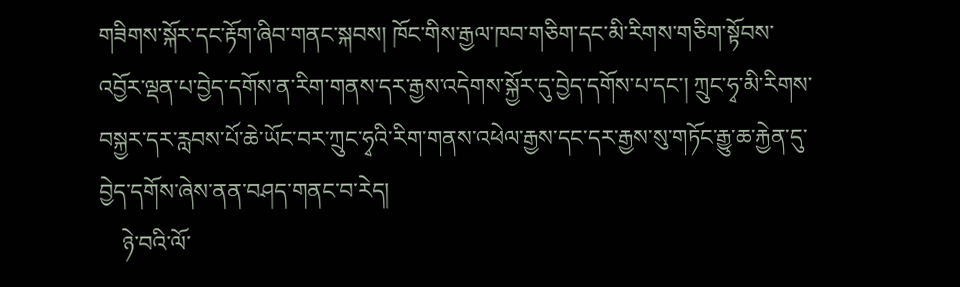གཟིགས་སྐོར་དང་རྟོག་ཞིབ་གནང་སྐབས། ཁོང་གིས་རྒྱལ་ཁབ་གཅིག་དང་མི་རིགས་གཅིག་སྟོབས་འབྱོར་ལྡན་པ་བྱེད་དགོས་ན་རིག་གནས་དར་རྒྱས་འདེགས་སྐྱོར་དུ་བྱེད་དགོས་པ་དང་། ཀྲུང་ཧྭ་མི་རིགས་བསྐྱར་དར་རླབས་པོ་ཆེ་ཡོང་བར་ཀྲུང་ཧྭའི་རིག་གནས་འཕེལ་རྒྱས་དང་དར་རྒྱས་སུ་གཏོང་རྒྱུ་ཆ་རྐྱེན་དུ་བྱེད་དགོས་ཞེས་ནན་བཤད་གནང་བ་རེད།
    ཉེ་བའི་ལོ་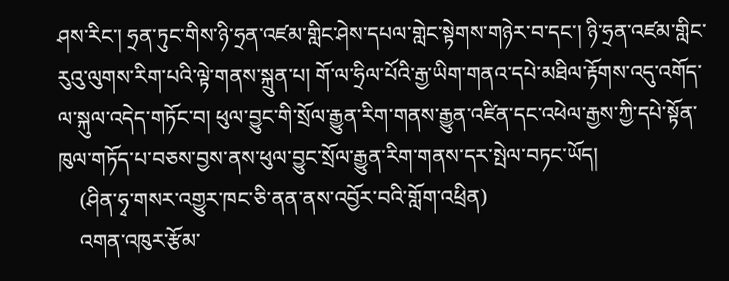ཤས་རིང་། ཧྲན་ཏུང་གིས་ཉི་ཧྲན་འཛམ་གླིང་ཤེས་དཔལ་གླེང་སྟེགས་གཉེར་བ་དང་། ཉི་ཧྲན་འཛམ་གླིང་རུའུ་ལུགས་རིག་པའི་ལྟེ་གནས་སྐྲུན་པ། གོ་ལ་ཧྲིལ་པོའི་རྒྱ་ཡིག་གནའ་དཔེ་མཐིལ་རྟོགས་འདུ་འགོད་ལ་སྐུལ་འདེད་གཏོང་བ། ཕུལ་བྱུང་གི་སྲོལ་རྒྱུན་རིག་གནས་རྒྱུན་འཛིན་དང་འཕེལ་རྒྱས་ཀྱི་དཔེ་སྟོན་ཁུལ་གཏོད་པ་བཅས་བྱས་ནས་ཕུལ་བྱུང་སྲོལ་རྒྱུན་རིག་གནས་དར་སྤེལ་བཏང་ཡོད།
    (ཤིན་ཧྭ་གསར་འགྱུར་ཁང་ཅི་ནན་ནས་འབྱོར་བའི་གློག་འཕྲིན)
    འགན་འཁུར་རྩོམ་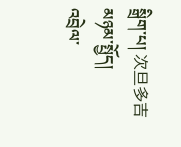སྒྲིག་པ། 次旦多吉
མཉམ་སྤྱོད།
འབྲེལ་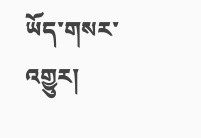ཡོད་གསར་འགྱུར།